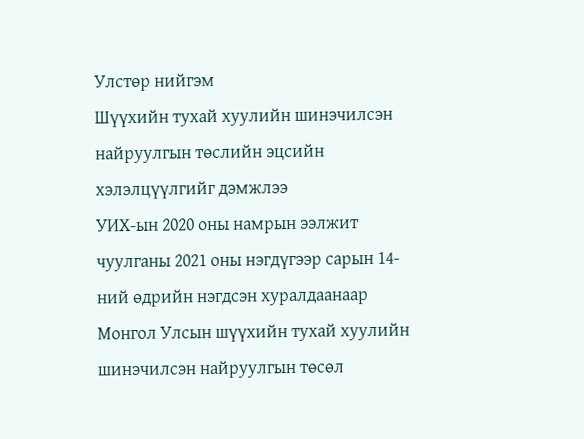Улстөр нийгэм
Шүүхийн тухай хуулийн шинэчилсэн найруулгын төслийн эцсийн хэлэлцүүлгийг дэмжлээ
УИХ-ын 2020 оны намрын ээлжит чуулганы 2021 оны нэгдүгээр сарын 14-ний өдрийн нэгдсэн хуралдаанаар Монгол Улсын шүүхийн тухай хуулийн шинэчилсэн найруулгын төсөл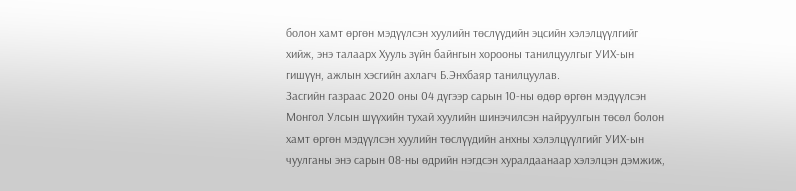болон хамт өргөн мэдүүлсэн хуулийн төслүүдийн эцсийн хэлэлцүүлгийг хийж, энэ талаарх Хууль зүйн байнгын хорооны танилцуулгыг УИХ-ын гишүүн, ажлын хэсгийн ахлагч Б.Энхбаяр танилцуулав.
Засгийн газраас 2020 оны 04 дүгээр сарын 10-ны өдөр өргөн мэдүүлсэн Монгол Улсын шүүхийн тухай хуулийн шинэчилсэн найруулгын төсөл болон хамт өргөн мэдүүлсэн хуулийн төслүүдийн анхны хэлэлцүүлгийг УИХ-ын чуулганы энэ сарын 08-ны өдрийн нэгдсэн хуралдаанаар хэлэлцэн дэмжиж,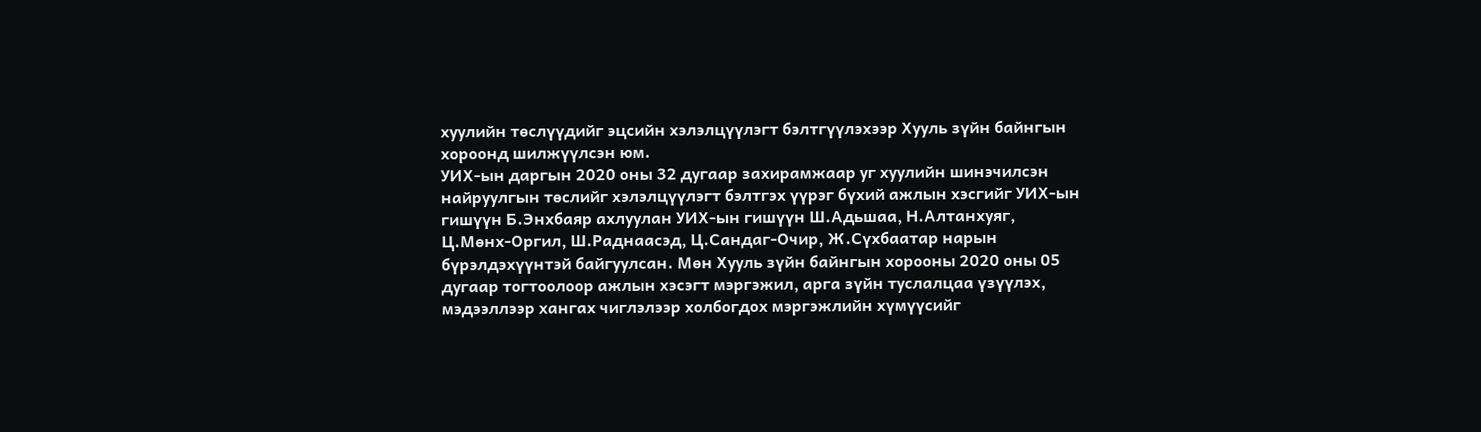хуулийн төслүүдийг эцсийн хэлэлцүүлэгт бэлтгүүлэхээр Хууль зүйн байнгын хороонд шилжүүлсэн юм.
УИХ-ын даргын 2020 оны 32 дугаар захирамжаар уг хуулийн шинэчилсэн найруулгын төслийг хэлэлцүүлэгт бэлтгэх үүрэг бүхий ажлын хэсгийг УИХ-ын гишүүн Б.Энхбаяр ахлуулан УИХ-ын гишүүн Ш.Адьшаа, Н.Алтанхуяг, Ц.Мөнх-Оргил, Ш.Раднаасэд, Ц.Сандаг-Очир, Ж.Сүхбаатар нарын бүрэлдэхүүнтэй байгуулсан. Мөн Хууль зүйн байнгын хорооны 2020 оны 05 дугаар тогтоолоор ажлын хэсэгт мэргэжил, арга зүйн туслалцаа үзүүлэх, мэдээллээр хангах чиглэлээр холбогдох мэргэжлийн хүмүүсийг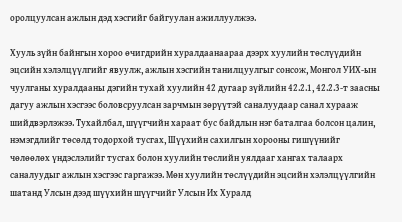оролцуулсан ажлын дэд хэсгийг байгуулан ажиллуулжээ.

Хууль зүйн байнгын хороо өчигдрийн хуралдаанаараа дээрх хуулийн төслүүдийн эцсийн хэлэлцүүлгийг явуулж, ажлын хэсгийн танилцуулгыг сонсож, Монгол УИХ-ын чуулганы хуралдааны дэгийн тухай хуулийн 42 дугаар зүйлийн 42.2.1, 42.2.3-т заасны дагуу ажлын хэсгээс боловсруулсан зарчмын зөрүүтэй саналуудаар санал хурааж шийдвэрлэжээ. Тухайлбал, шүүгчийн хараат бус байдлын нэг баталгаа болсон цалин, нэмэгдлийг төсөлд тодорхой тусгах, Шүүхийн сахилгын хорооны гишүүнийг чөлөөлөх үндэслэлийг тусгах болон хуулийн төслийн уялдааг хангах талаарх саналуудыг ажлын хэсгээс гаргажээ. Мөн хуулийн төслүүдийн эцсийн хэлэлцүүлгийн шатанд Улсын дээд шүүхийн шүүгчийг Улсын Их Хуралд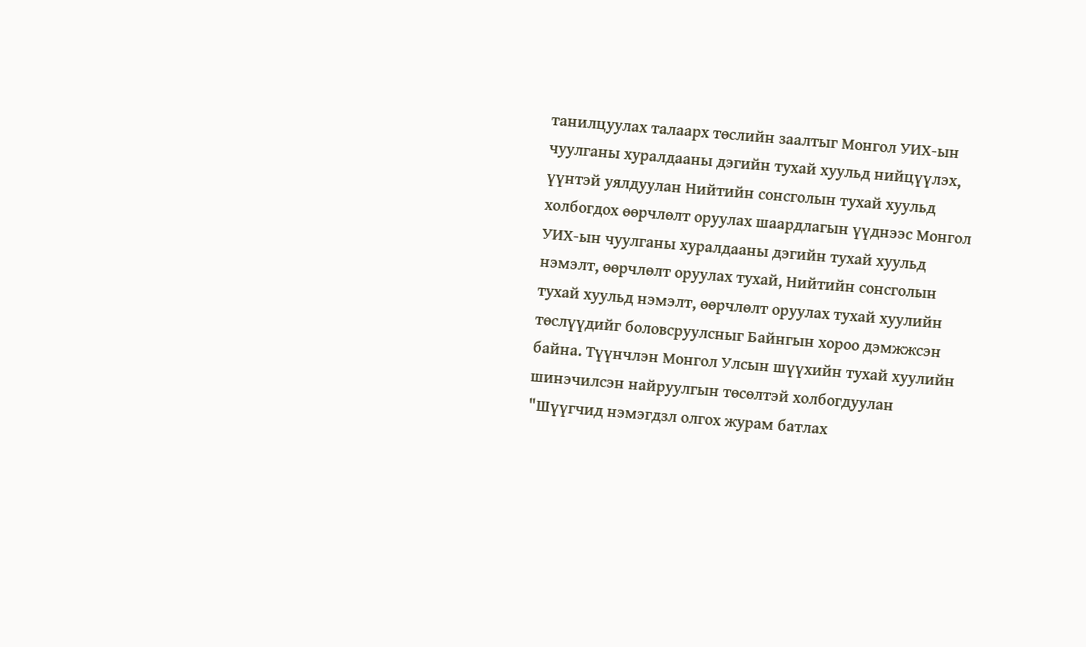танилцуулах талаарх төслийн заалтыг Монгол УИХ-ын чуулганы хуралдааны дэгийн тухай хуульд нийцүүлэх, үүнтэй уялдуулан Нийтийн сонсголын тухай хуульд холбогдох өөрчлөлт оруулах шаардлагын үүднээс Монгол УИХ-ын чуулганы хуралдааны дэгийн тухай хуульд нэмэлт, өөрчлөлт оруулах тухай, Нийтийн сонсголын тухай хуульд нэмэлт, өөрчлөлт оруулах тухай хуулийн төслүүдийг боловсруулсныг Байнгын хороо дэмжжсэн байна. Түүнчлэн Монгол Улсын шүүхийн тухай хуулийн шинэчилсэн найруулгын төсөлтэй холбогдуулан "Шүүгчид нэмэгдзл олгох журам батлах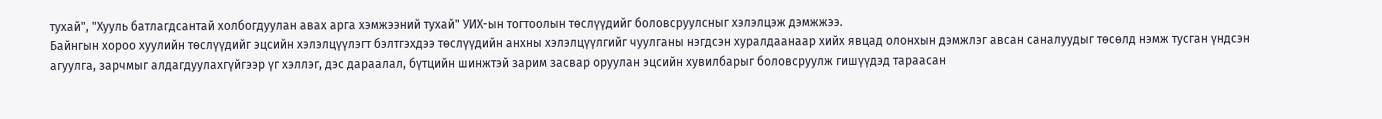тухай", "Хууль батлагдсантай холбогдуулан авах арга хэмжээний тухай" УИХ-ын тогтоолын төслүүдийг боловсруулсныг хэлэлцэж дэмжжээ.
Байнгын хороо хуулийн төслүүдийг эцсийн хэлэлцүүлэгт бэлтгэхдээ төслүүдийн анхны хэлэлцүүлгийг чуулганы нэгдсэн хуралдаанаар хийх явцад олонхын дэмжлэг авсан саналуудыг төсөлд нэмж тусган үндсэн агуулга, зарчмыг алдагдуулахгүйгээр үг хэллэг, дэс дараалал, бүтцийн шинжтэй зарим засвар оруулан эцсийн хувилбарыг боловсруулж гишүүдэд тараасан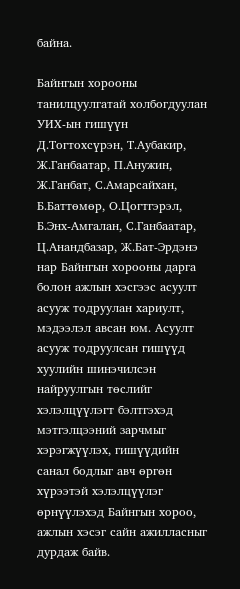байна.

Байнгын хорооны танилцуулгатай холбогдуулан УИХ-ын гишүүн Д.Тогтохсүрэн, Т.Аубакир, Ж.Ганбаатар, П.Анужин, Ж.Ганбат, С.Амарсайхан, Б.Баттөмөр, О.Цогтгэрэл, Б.Энх-Амгалан, С.Ганбаатар, Ц.Анандбазар, Ж.Бат-Эрдэнэ нар Байнгын хорооны дарга болон ажлын хэсгээс асуулт асууж тодруулан хариулт, мэдээлэл авсан юм. Асуулт асууж тодруулсан гишүүд хуулийн шинэчилсэн найруулгын төслийг хэлэлцүүлэгт бэлтгэхэд мэтгэлцээний зарчмыг хэрэгжүүлэх, гишүүдийн санал бодлыг авч өргөн хүрээтэй хэлэлцүүлэг өрнүүлэхэд Байнгын хороо, ажлын хэсэг сайн ажилласныг дурдаж байв.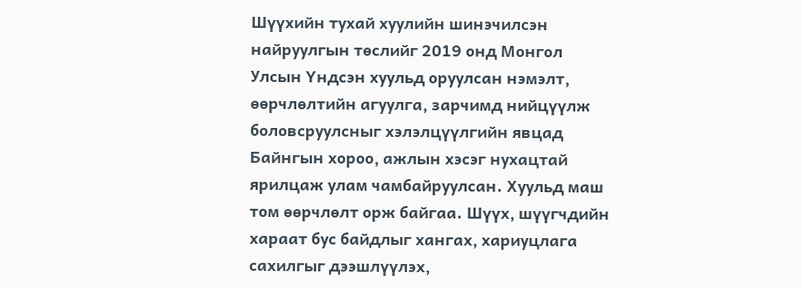Шүүхийн тухай хуулийн шинэчилсэн найруулгын төслийг 2019 онд Монгол Улсын Үндсэн хуульд оруулсан нэмэлт, өөрчлөлтийн агуулга, зарчимд нийцүүлж боловсруулсныг хэлэлцүүлгийн явцад Байнгын хороо, ажлын хэсэг нухацтай ярилцаж улам чамбайруулсан. Хуульд маш том өөрчлөлт орж байгаа. Шүүх, шүүгчдийн хараат бус байдлыг хангах, хариуцлага сахилгыг дээшлүүлэх,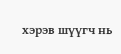хэрэв шүүгч нь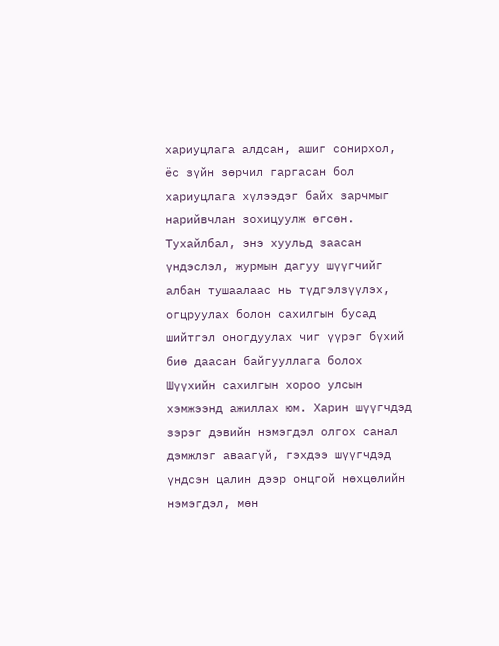хариуцлага алдсан, ашиг сонирхол, ёс зүйн зөрчил гаргасан бол хариуцлага хүлээдэг байх зарчмыг нарийвчлан зохицуулж өгсөн. Тухайлбал, энэ хуульд заасан үндэслэл, журмын дагуу шүүгчийг албан тушаалаас нь түдгэлзүүлэх, огцруулах болон сахилгын бусад шийтгэл оногдуулах чиг үүрэг бүхий биө даасан байгууллага болох Шүүхийн сахилгын хороо улсын хэмжээнд ажиллах юм. Харин шүүгчдэд зэрэг дэвийн нэмэгдэл олгох санал дэмжлэг аваагүй, гэхдээ шүүгчдэд үндсэн цалин дээр онцгой нөхцөлийн нэмэгдэл, мөн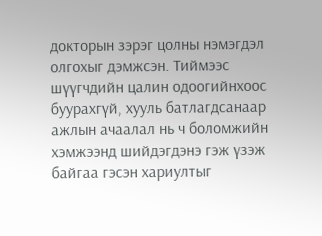докторын зэрэг цолны нэмэгдэл олгохыг дэмжсэн. Тиймээс шүүгчдийн цалин одоогийнхоос буурахгүй, хууль батлагдсанаар ажлын ачаалал нь ч боломжийн хэмжээнд шийдэгдэнэ гэж үзэж байгаа гэсэн хариултыг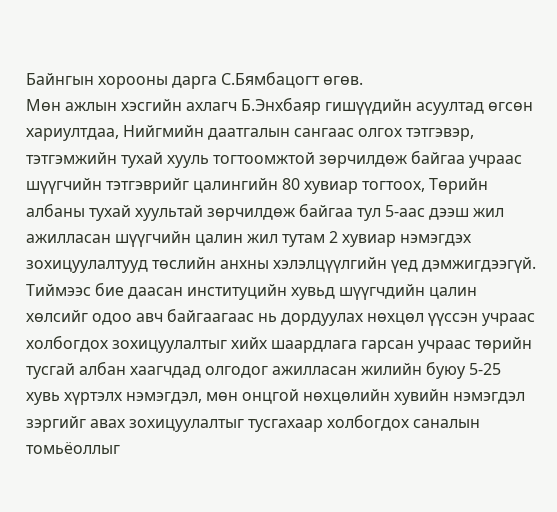Байнгын хорооны дарга С.Бямбацогт өгөв.
Мөн ажлын хэсгийн ахлагч Б.Энхбаяр гишүүдийн асуултад өгсөн хариултдаа, Нийгмийн даатгалын сангаас олгох тэтгэвэр, тэтгэмжийн тухай хууль тогтоомжтой зөрчилдөж байгаа учраас шүүгчийн тэтгэврийг цалингийн 80 хувиар тогтоох, Төрийн албаны тухай хуультай зөрчилдөж байгаа тул 5-аас дээш жил ажилласан шүүгчийн цалин жил тутам 2 хувиар нэмэгдэх зохицуулалтууд төслийн анхны хэлэлцүүлгийн үед дэмжигдээгүй. Тиймээс бие даасан институцийн хувьд шүүгчдийн цалин хөлсийг одоо авч байгаагаас нь дордуулах нөхцөл үүссэн учраас холбогдох зохицуулалтыг хийх шаардлага гарсан учраас төрийн тусгай албан хаагчдад олгодог ажилласан жилийн буюу 5-25 хувь хүртэлх нэмэгдэл, мөн онцгой нөхцөлийн хувийн нэмэгдэл зэргийг авах зохицуулалтыг тусгахаар холбогдох саналын томьёоллыг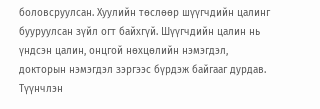боловсруулсан. Хуулийн төслөөр шүүгчдийн цалинг бууруулсан зүйл огт байхгүй. Шүүгчдийн цалин нь үндсэн цалин, онцгой нөхцөлийн нэмэгдэл, докторын нэмэгдэл зэргээс бүрдэж байгааг дурдав. Түүнчлэн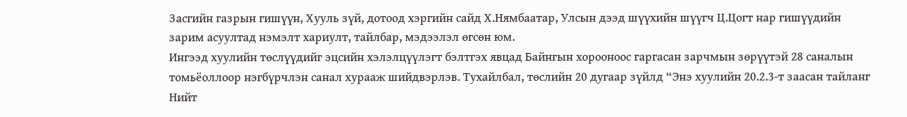Засгийн газрын гишүүн, Хууль зүй, дотоод хэргийн сайд Х.Нямбаатар, Улсын дээд шүүхийн шүүгч Ц.Цогт нар гишүүдийн зарим асуултад нэмэлт хариулт, тайлбар, мэдээлэл өгсөн юм.
Ингээд хуулийн төслүүдийг эцсийн хэлэлцүүлэгт бэлтгэх явцад Байнгын хорооноос гаргасан зарчмын зөрүүтэй 28 саналын томьёоллоор нэгбүрчлэн санал хурааж шийдвэрлэв. Тухайлбал, төслийн 20 дугаар зүйлд “Энэ хуулийн 20.2.3-т заасан тайланг Нийт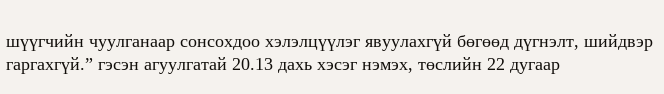шүүгчийн чуулганаар сонсохдоо хэлэлцүүлэг явуулахгүй бөгөөд дүгнэлт, шийдвэр гаргахгүй.” гэсэн агуулгатай 20.13 дахь хэсэг нэмэх, төслийн 22 дугаар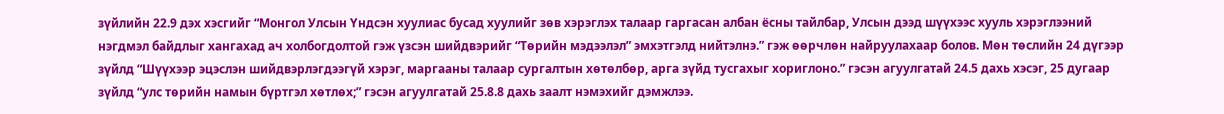зүйлийн 22.9 дэх хэсгийг “Монгол Улсын Үндсэн хуулиас бусад хуулийг зөв хэрэглэх талаар гаргасан албан ёсны тайлбар, Улсын дээд шүүхээс хууль хэрэглээний нэгдмэл байдлыг хангахад ач холбогдолтой гэж үзсэн шийдвэрийг “Төрийн мэдээлэл” эмхэтгэлд нийтэлнэ.” гэж өөрчлөн найруулахаар болов. Мөн төслийн 24 дүгээр зүйлд “Шүүхээр эцэслэн шийдвэрлэгдээгүй хэрэг, маргааны талаар сургалтын хөтөлбөр, арга зүйд тусгахыг хориглоно.” гэсэн агуулгатай 24.5 дахь хэсэг, 25 дугаар зүйлд “улс төрийн намын бүртгэл хөтлөх;” гэсэн агуулгатай 25.8.8 дахь заалт нэмэхийг дэмжлээ.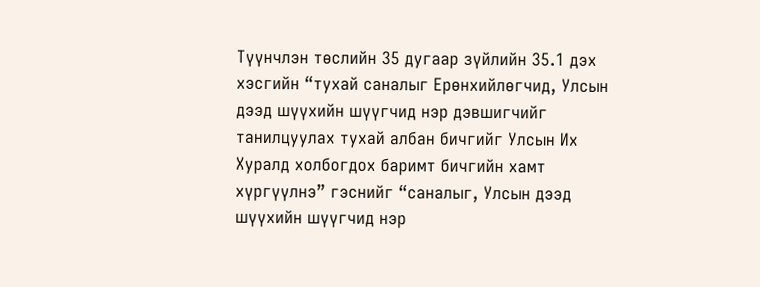Түүнчлэн төслийн 35 дугаар зүйлийн 35.1 дэх хэсгийн “тухай саналыг Ерөнхийлөгчид, Улсын дээд шүүхийн шүүгчид нэр дэвшигчийг танилцуулах тухай албан бичгийг Улсын Их Хуралд холбогдох баримт бичгийн хамт хүргүүлнэ” гэснийг “саналыг, Улсын дээд шүүхийн шүүгчид нэр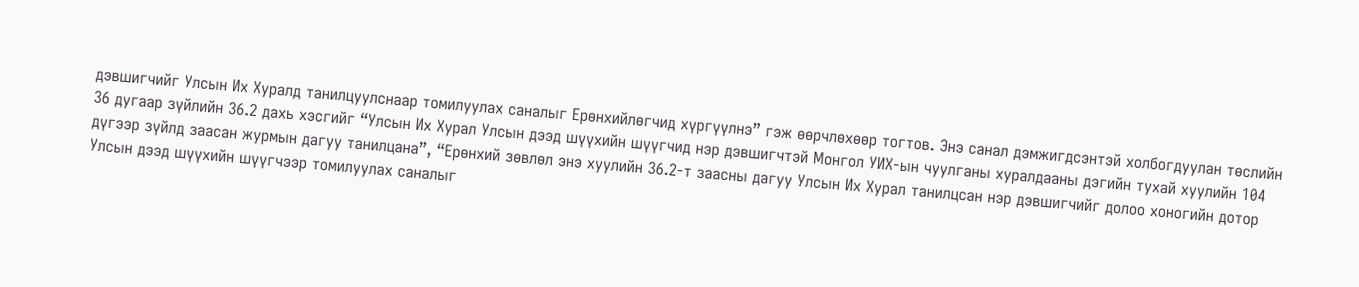дэвшигчийг Улсын Их Хуралд танилцуулснаар томилуулах саналыг Ерөнхийлөгчид хүргүүлнэ” гэж өөрчлөхөөр тогтов. Энэ санал дэмжигдсэнтэй холбогдуулан төслийн 36 дугаар зүйлийн 36.2 дахь хэсгийг “Улсын Их Хурал Улсын дээд шүүхийн шүүгчид нэр дэвшигчтэй Монгол УИХ-ын чуулганы хуралдааны дэгийн тухай хуулийн 104 дүгээр зүйлд заасан журмын дагуу танилцана”, “Ерөнхий зөвлөл энэ хуулийн 36.2-т заасны дагуу Улсын Их Хурал танилцсан нэр дэвшигчийг долоо хоногийн дотор Улсын дээд шүүхийн шүүгчээр томилуулах саналыг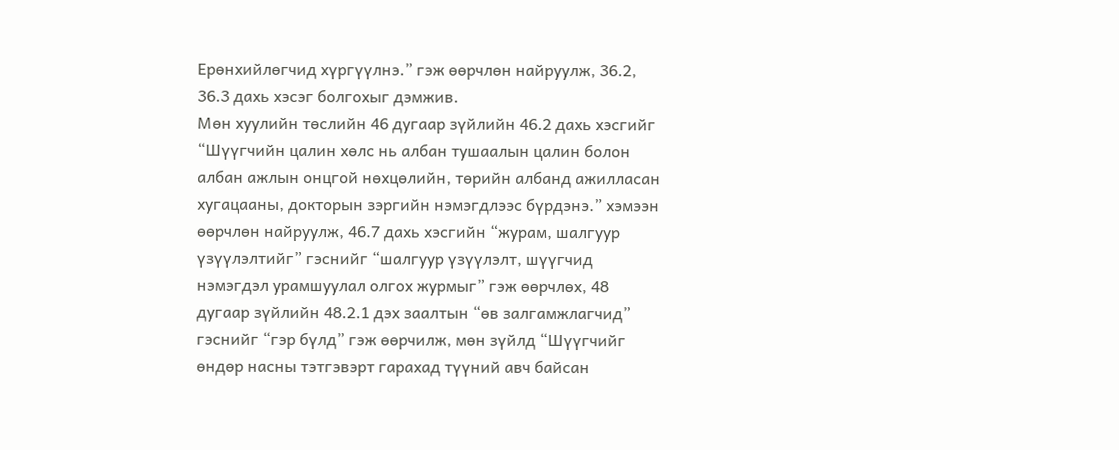Ерөнхийлөгчид хүргүүлнэ.” гэж өөрчлөн найруулж, 36.2, 36.3 дахь хэсэг болгохыг дэмжив.
Мөн хуулийн төслийн 46 дугаар зүйлийн 46.2 дахь хэсгийг “Шүүгчийн цалин хөлс нь албан тушаалын цалин болон албан ажлын онцгой нөхцөлийн, төрийн албанд ажилласан хугацааны, докторын зэргийн нэмэгдлээс бүрдэнэ.” хэмээн өөрчлөн найруулж, 46.7 дахь хэсгийн “журам, шалгуур үзүүлэлтийг” гэснийг “шалгуур үзүүлэлт, шүүгчид нэмэгдэл урамшуулал олгох журмыг” гэж өөрчлөх, 48 дугаар зүйлийн 48.2.1 дэх заалтын “өв залгамжлагчид” гэснийг “гэр бүлд” гэж өөрчилж, мөн зүйлд “Шүүгчийг өндөр насны тэтгэвэрт гарахад түүний авч байсан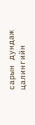сарын дундаж цалингийн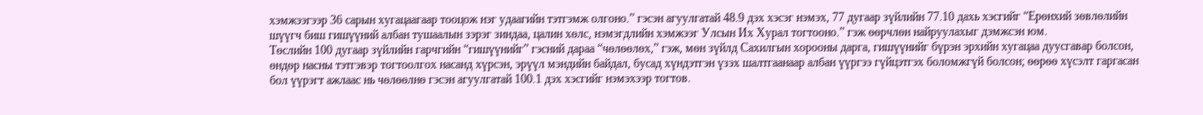хэмжээгээр 36 сарын хугацаагаар тооцож нэг удаагийн тэтгэмж олгоно.” гэсэн агуулгатай 48.9 дэх хэсэг нэмэх, 77 дугаар зүйлийн 77.10 дахь хэсгийг “Ерөнхий зөвлөлийн шүүгч биш гишүүний албан тушаалын зэрэг зиндаа, цалин хөлс, нэмэгдлийн хэмжээг Улсын Их Хурал тогтооно.” гэж өөрчлөн найруулахыг дэмжсэн юм.
Төслийн 100 дугаар зүйлийн гарчгийн “гишүүнийг” гэсний дараа “чөлөөлөх,” гэж, мөн зүйлд Сахилгын хорооны дарга, гишүүнийг бүрэн эрхийн хугацаа дуусгавар болсон, өндөр насны тэтгэвэр тогтоолгох насанд хүрсэн, эрүүл мэндийн байдал, бусад хүндэтгэн үзэх шалтгаанаар албан үүргээ гүйцэтгэх боломжгүй болсон; өөрөө хүсэлт гаргасан бол үүрэгт ажлаас нь чөлөөлнө гэсэн агуулгатай 100.1 дэх хэсгийг нэмэхээр тогтов.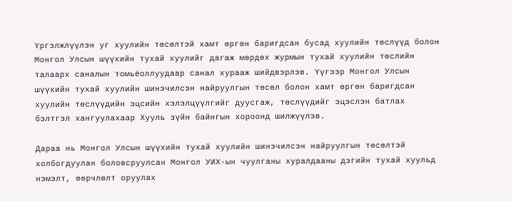Үргэлжлүүлэн уг хуулийн төсөлтэй хамт өргөн баригдсан бусад хуулийн төслүүд болон Монгол Улсын шүүхийн тухай хуулийг дагаж мөрдөх журмын тухай хуулийн төслийн талаарх саналын томьёоллуудаар санал хурааж шийдвэрлэв. Үүгээр Монгол Улсын шүүхийн тухай хуулийн шинэчилсэн найруулгын төсөл болон хамт өргөн баригдсан хуулийн төслүүдийн эцсийн хэлэлцүүлгийг дуусгаж, төслүүдийг эцэслэн батлах бэлтгэл хангуулахаар Хууль зүйн байнгын хороонд шилжүүлэв.

Дараа нь Монгол Улсын шүүхийн тухай хуулийн шинэчилсэн найруулгын төсөлтэй холбогдуулан боловсруулсан Монгол УИХ-ын чуулганы хуралдааны дэгийн тухай хуульд нэмэлт, өөрчлөлт оруулах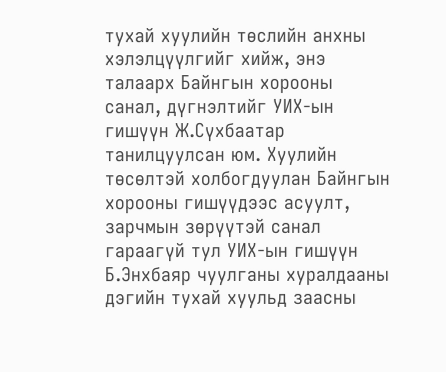тухай хуулийн төслийн анхны хэлэлцүүлгийг хийж, энэ талаарх Байнгын хорооны санал, дүгнэлтийг УИХ-ын гишүүн Ж.Сүхбаатар танилцуулсан юм. Хуулийн төсөлтэй холбогдуулан Байнгын хорооны гишүүдээс асуулт, зарчмын зөрүүтэй санал гараагүй тул УИХ-ын гишүүн Б.Энхбаяр чуулганы хуралдааны дэгийн тухай хуульд заасны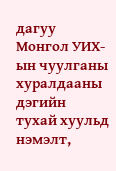дагуу Монгол УИХ-ын чуулганы хуралдааны дэгийн тухай хуульд нэмэлт,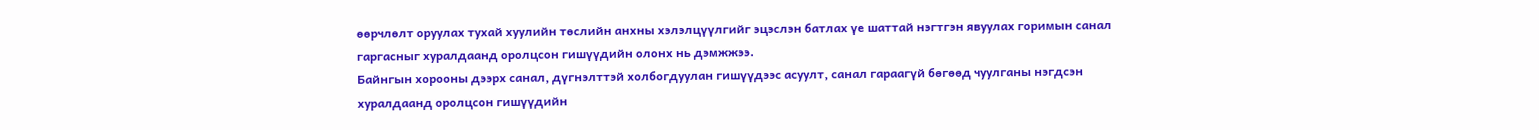өөрчлөлт оруулах тухай хуулийн төслийн анхны хэлэлцүүлгийг эцэслэн батлах үе шаттай нэгтгэн явуулах горимын санал гаргасныг хуралдаанд оролцсон гишүүдийн олонх нь дэмжжээ.
Байнгын хорооны дээрх санал, дүгнэлттэй холбогдуулан гишүүдээс асуулт, санал гараагүй бөгөөд чуулганы нэгдсэн хуралдаанд оролцсон гишүүдийн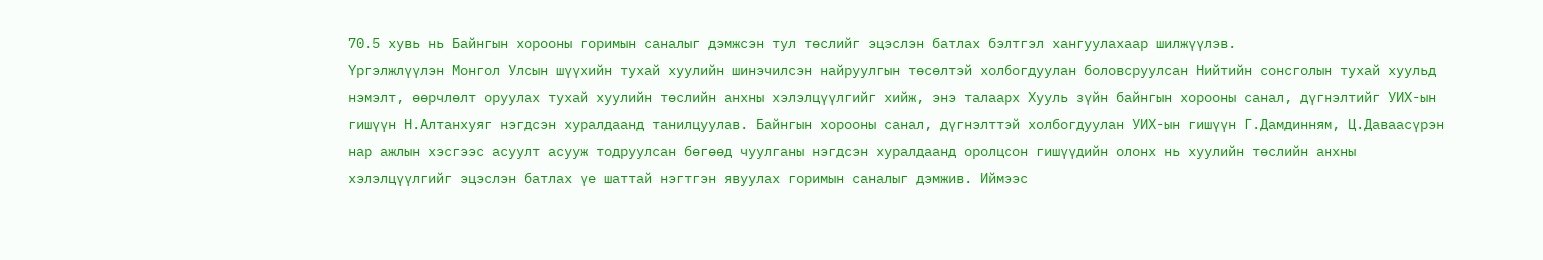70.5 хувь нь Байнгын хорооны горимын саналыг дэмжсэн тул төслийг эцэслэн батлах бэлтгэл хангуулахаар шилжүүлэв.
Үргэлжлүүлэн Монгол Улсын шүүхийн тухай хуулийн шинэчилсэн найруулгын төсөлтэй холбогдуулан боловсруулсан Нийтийн сонсголын тухай хуульд нэмэлт, өөрчлөлт оруулах тухай хуулийн төслийн анхны хэлэлцүүлгийг хийж, энэ талаарх Хууль зүйн байнгын хорооны санал, дүгнэлтийг УИХ-ын гишүүн Н.Алтанхуяг нэгдсэн хуралдаанд танилцуулав. Байнгын хорооны санал, дүгнэлттэй холбогдуулан УИХ-ын гишүүн Г.Дамдинням, Ц.Даваасүрэн нар ажлын хэсгээс асуулт асууж тодруулсан бөгөөд чуулганы нэгдсэн хуралдаанд оролцсон гишүүдийн олонх нь хуулийн төслийн анхны хэлэлцүүлгийг эцэслэн батлах үе шаттай нэгтгэн явуулах горимын саналыг дэмжив. Иймээс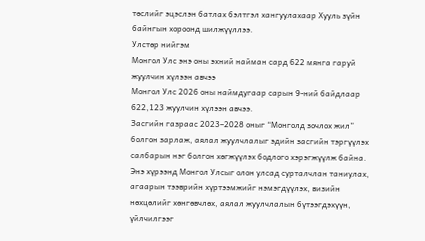төслийг эцэслэн батлах бэлтгэл хангуулахаар Хууль зүйн байнгын хороонд шилжүүллээ.
Улстөр нийгэм
Монгол Улс энэ оны эхний найман сард 622 мянга гаруй жуулчин хүлээн авчээ
Монгол Улс 2026 оны наймдугаар сарын 9-ний байдлаар 622,123 жуулчин хүлээн авчээ.
Засгийн газраас 2023–2028 оныг “Монголд зочлох жил” болгон зарлаж, аялал жуулчлалыг эдийн засгийн тэргүүлэх салбарын нэг болгон хөгжүүлэх бодлого хэрэгжүүлж байна.
Энэ хүрээнд Монгол Улсыг олон улсад сурталчлан таниулах, агаарын тээврийн хүртээмжийг нэмэгдүүлэх, визийн нөхцөлийг хөнгөвчлөх, аялал жуулчлалын бүтээгдэхүүн, үйлчилгээг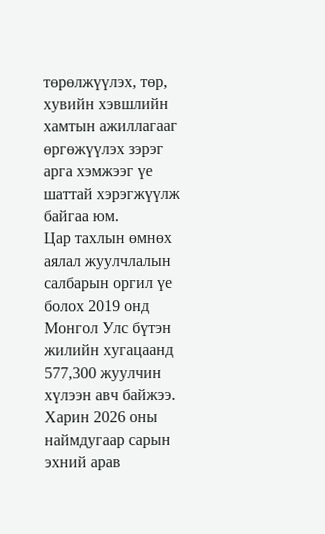төрөлжүүлэх, төр, хувийн хэвшлийн хамтын ажиллагааг өргөжүүлэх зэрэг арга хэмжээг үе шаттай хэрэгжүүлж байгаа юм.
Цар тахлын өмнөх аялал жуулчлалын салбарын оргил үе болох 2019 онд Монгол Улс бүтэн жилийн хугацаанд 577,300 жуулчин хүлээн авч байжээ.
Харин 2026 оны наймдугаар сарын эхний арав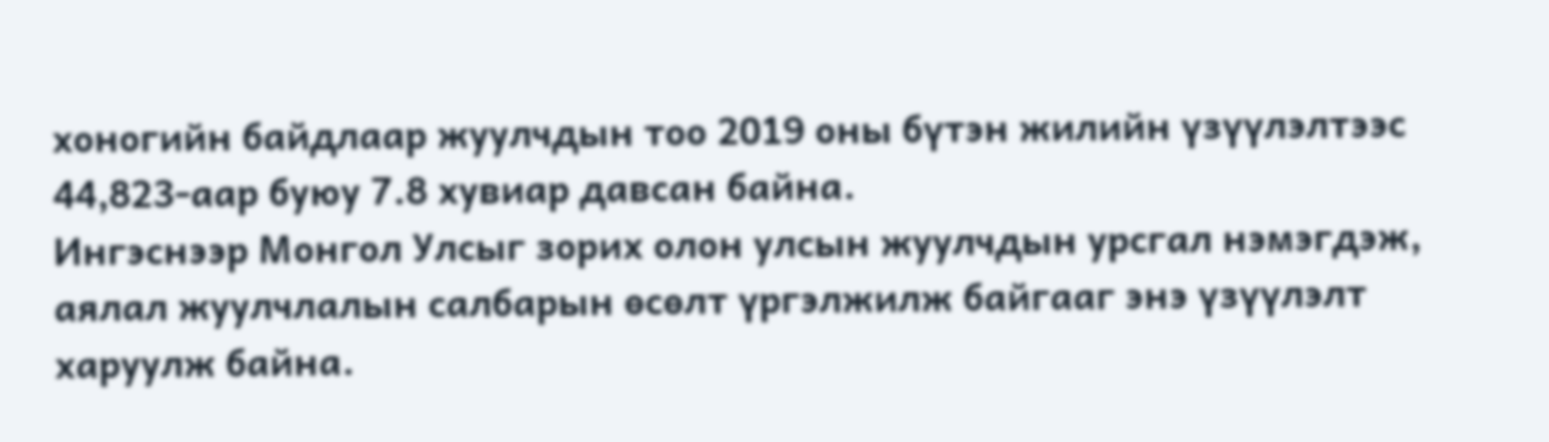хоногийн байдлаар жуулчдын тоо 2019 оны бүтэн жилийн үзүүлэлтээс 44,823-аар буюу 7.8 хувиар давсан байна.
Ингэснээр Монгол Улсыг зорих олон улсын жуулчдын урсгал нэмэгдэж, аялал жуулчлалын салбарын өсөлт үргэлжилж байгааг энэ үзүүлэлт харуулж байна.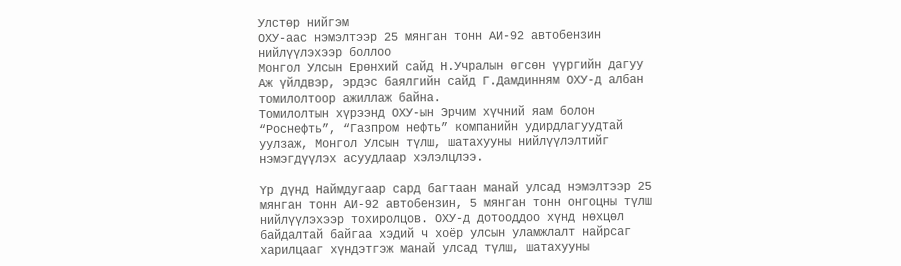Улстөр нийгэм
ОХУ-аас нэмэлтээр 25 мянган тонн АИ-92 автобензин нийлүүлэхээр боллоо
Монгол Улсын Ерөнхий сайд Н.Учралын өгсөн үүргийн дагуу Аж үйлдвэр, эрдэс баялгийн сайд Г.Дамдинням ОХУ-д албан томилолтоор ажиллаж байна.
Томилолтын хүрээнд ОХУ-ын Эрчим хүчний яам болон “Роснефть”, “Газпром нефть” компанийн удирдлагуудтай уулзаж, Монгол Улсын түлш, шатахууны нийлүүлэлтийг нэмэгдүүлэх асуудлаар хэлэлцлээ.

Үр дүнд Наймдугаар сард багтаан манай улсад нэмэлтээр 25 мянган тонн АИ-92 автобензин, 5 мянган тонн онгоцны түлш нийлүүлэхээр тохиролцов. ОХУ-д дотооддоо хүнд нөхцөл байдалтай байгаа хэдий ч хоёр улсын уламжлалт найрсаг харилцааг хүндэтгэж манай улсад түлш, шатахууны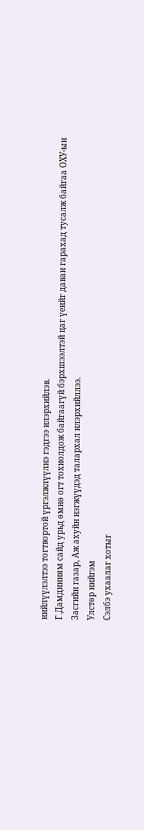нийлүүлэлтээ тогтвортой үргэлжлүүлнэ гэдгээ илэрхийлэв.
Г.Дамдинням сайд урьд өмнө огт тохиолдож байгаагүй бэрхшээлтэй цаг үеийг даван гарахад тусалж байгаа ОХУ-ын Засгийн газар, Аж ахуйн нэгжүүдэд талархал илэрхийллээ.
Улстөр нийгэм
Сэлбэ ухаалаг хотыг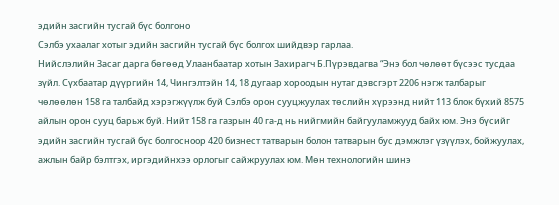эдийн засгийн тусгай бүс болгоно
Сэлбэ ухаалаг хотыг эдийн засгийн тусгай бүс болгох шийдвэр гарлаа.
Нийслэлийн Засаг дарга бөгөөд Улаанбаатар хотын Захирагч Б.Пүрэвдагва “Энэ бол чөлөөт бүсээс тусдаа зүйл. Сүхбаатар дүүргийн 14, Чингэлтэйн 14, 18 дугаар хороодын нутаг дэвсгэрт 2206 нэгж талбарыг чөлөөлөн 158 га талбайд хэрэгжүүлж буй Сэлбэ орон сууцжуулах төслийн хүрээнд нийт 113 блок бүхий 8575 айлын орон сууц барьж буй. Нийт 158 га газрын 40 га-д нь нийгмийн байгууламжууд байх юм. Энэ бүсийг эдийн засгийн тусгай бүс болгосноор 420 бизнест татварын болон татварын бус дэмжлэг үзүүлэх, бойжуулах, ажлын байр бэлтгэх, иргэдийнхээ орлогыг сайжруулах юм. Мөн технологийн шинэ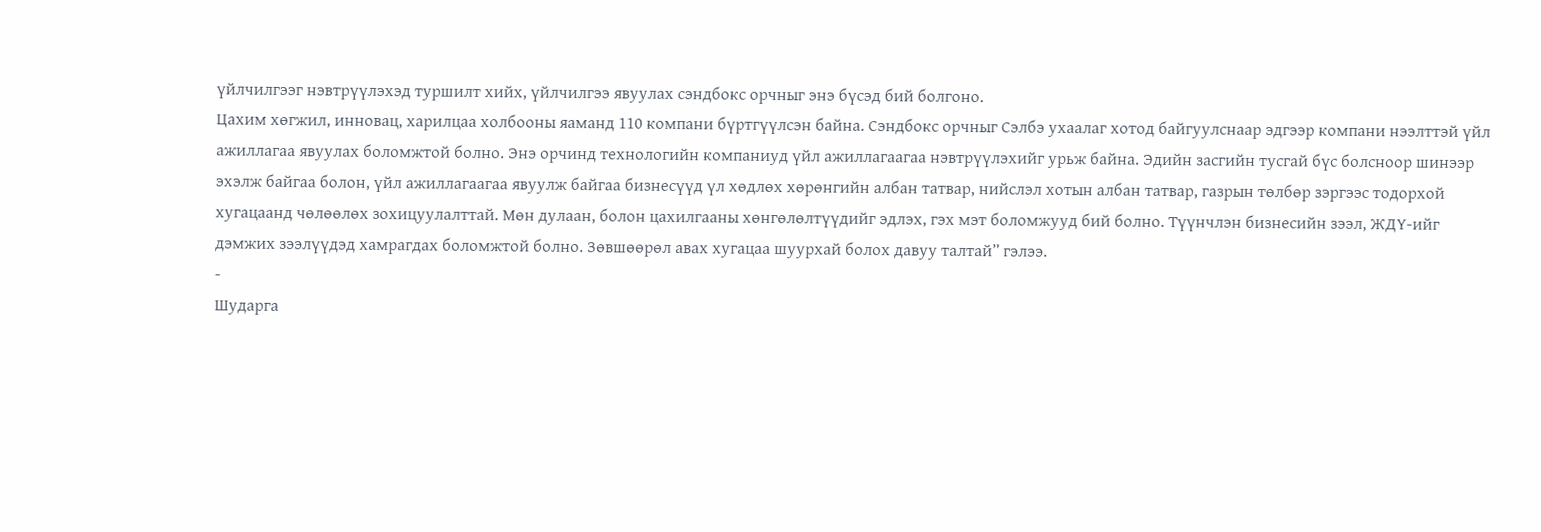үйлчилгээг нэвтрүүлэхэд туршилт хийх, үйлчилгээ явуулах сэндбокс орчныг энэ бүсэд бий болгоно.
Цахим хөгжил, инновац, харилцаа холбооны яаманд 110 компани бүртгүүлсэн байна. Сэндбокс орчныг Сэлбэ ухаалаг хотод байгуулснаар эдгээр компани нээлттэй үйл ажиллагаа явуулах боломжтой болно. Энэ орчинд технологийн компаниуд үйл ажиллагаагаа нэвтрүүлэхийг урьж байна. Эдийн засгийн тусгай бүс болсноор шинээр эхэлж байгаа болон, үйл ажиллагаагаа явуулж байгаа бизнесүүд үл хөдлөх хөрөнгийн албан татвар, нийслэл хотын албан татвар, газрын төлбөр зэргээс тодорхой хугацаанд чөлөөлөх зохицуулалттай. Мөн дулаан, болон цахилгааны хөнгөлөлтүүдийг эдлэх, гэх мэт боломжууд бий болно. Түүнчлэн бизнесийн зээл, ЖДҮ-ийг дэмжих зээлүүдэд хамрагдах боломжтой болно. Зөвшөөрөл авах хугацаа шуурхай болох давуу талтай” гэлээ.
-
Шударга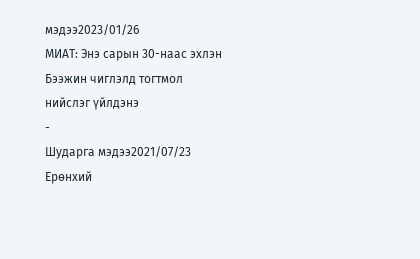мэдээ2023/01/26
МИАТ: Энэ сарын 30-наас эхлэн Бээжин чиглэлд тогтмол нийслэг үйлдэнэ
-
Шударга мэдээ2021/07/23
Ерөнхий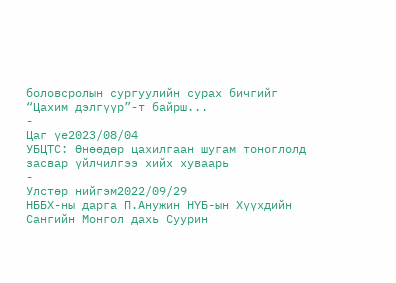боловсролын сургуулийн сурах бичгийг “Цахим дэлгүүр”-т байрш...
-
Цаг үе2023/08/04
УБЦТС: Өнөөдөр цахилгаан шугам тоноглолд засвар үйлчилгээ хийх хуваарь
-
Улстөр нийгэм2022/09/29
НББХ-ны дарга П.Анужин НҮБ-ын Хүүхдийн Сангийн Монгол дахь Суурин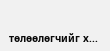төлөөлөгчийг х...